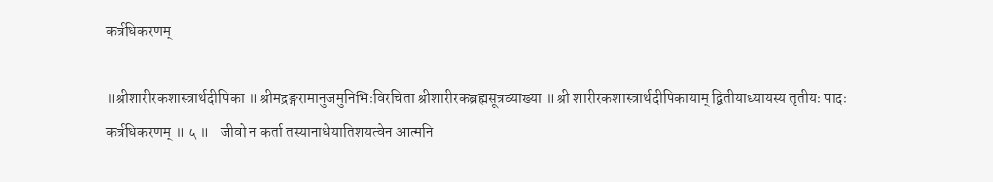कर्त्रधिकरणम्

॥श्रीशारीरकशास्त्रार्थदीपिका ॥ श्रीमद्रङ्गरामानुजमुनिभिःविरचिता श्रीशारीरकब्रह्मसूत्रव्याख्या ॥ श्री शारीरकशास्त्रार्थदीपिकायाम् द्वितीयाध्यायस्य तृतीयः पादः कर्त्रधिकरणम् ॥ ५ ॥    जीवो न कर्ता तस्यानाधेयातिशयत्वेन आत्मनि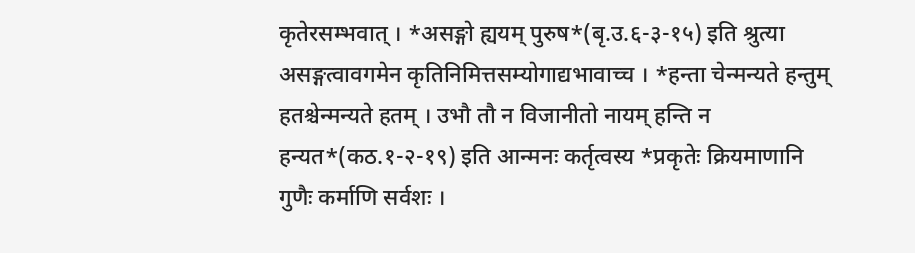कृतेरसम्भवात् । *असङ्गो ह्ययम् पुरुष*(बृ.उ.६-३-१५) इति श्रुत्या असङ्गत्वावगमेन कृतिनिमित्तसम्योगाद्यभावाच्च । *हन्ता चेन्मन्यते हन्तुम् हतश्चेन्मन्यते हतम् । उभौ तौ न विजानीतो नायम् हन्ति न हन्यत*(कठ.१-२-१९) इति आन्मनः कर्तृत्वस्य *प्रकृतेः क्रियमाणानि गुणैः कर्माणि सर्वशः ।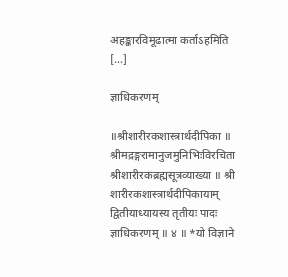अहङ्कारविमूढात्मा कर्ताऽहमिति […]

ज्ञाधिकरणम्

॥श्रीशारीरकशास्त्रार्थदीपिका ॥ श्रीमद्रङ्गरामानुजमुनिभिःविरचिता श्रीशारीरकब्रह्मसूत्रव्याख्या ॥ श्री शारीरकशास्त्रार्थदीपिकायाम् द्वितीयाध्यायस्य तृतीयः पादः ज्ञाधिकरणम् ॥ ४ ॥ *यो विज्ञाने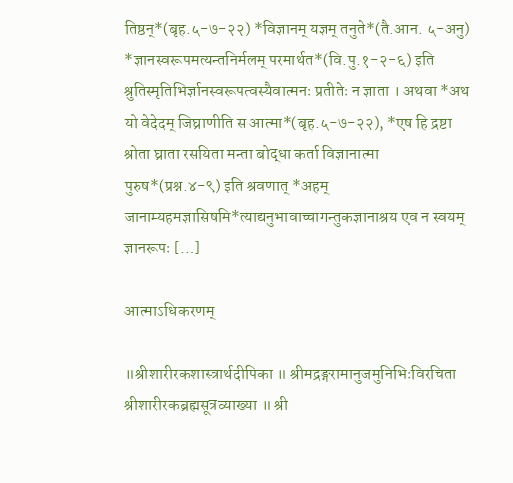तिष्ठन्*(बृह.५-७-२२) *विज्ञानम् यज्ञम् तनुते*(तै.आन. ५-अनु) *ज्ञानस्वरूपमत्यन्तनिर्मलम् परमार्थत*(वि.पु.१-२-६) इति श्रुतिस्मृतिभिर्ज्ञानस्वरूपत्वस्यैवात्मनः प्रतीतेः न ज्ञाता । अथवा *अथ यो वेदेदम् जिघ्राणीति स आत्मा*(बृह.५-७-२२), *एष हि द्रष्टा श्रोता घ्राता रसयिता मन्ता बोद्धा कर्ता विज्ञानात्मा पुरुष*(प्रश्न.४-९) इति श्रवणात् *अहम् जानाम्यहमज्ञासिषमि*त्याद्यनुभावाच्चागन्तुकज्ञानाश्रय एव न स्वयम् ज्ञानरूपः […]

आत्माऽधिकरणम्

॥श्रीशारीरकशास्त्रार्थदीपिका ॥ श्रीमद्रङ्गरामानुजमुनिभिःविरचिता श्रीशारीरकब्रह्मसूत्रव्याख्या ॥ श्री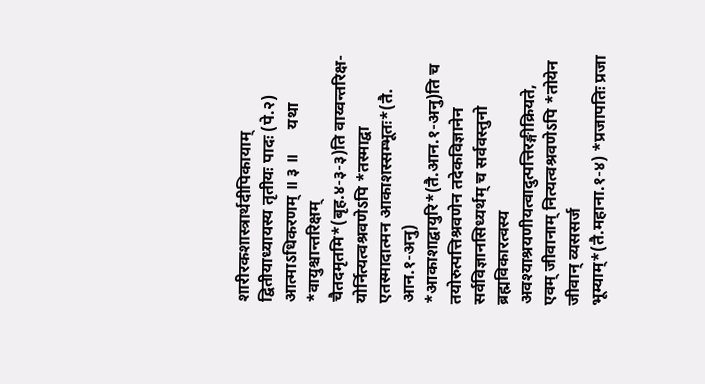शारीरकशास्त्रार्थदीपिकायाम् द्वितीयाध्यायस्य तृतीयः पादः (पे.२) आत्माऽधिकरणम् ॥ ३ ॥      यथा *वायुश्चान्तरिक्षम् चैतदमृतमि*(बृह.४-३-३)ति वाय्वन्तरिक्ष-योर्नित्यत्वश्रवणेऽपि *तस्माद्वा एतस्मादात्मन आकाशस्सम्भूतः*(तै. आन.१-अनु) *आकाशाद्वायुरि*(तै.आन.१-अनु)ति च तयोरुत्पत्तिश्रवणेन तदेकविज्ञानेन सर्वविज्ञानसिध्यर्थम् च सर्ववस्तुनो ब्रह्मविकारत्वस्य अवश्याश्रयणीयत्वादुत्पत्तिरङ्गीक्रियते, एवम् जीवानाम् नित्यत्वश्रवणेऽपि *तोयेन जीवान् व्यससर्ज भूम्याम्*(तै.महाना.१-४) *प्रजापतिः प्रजा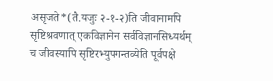असृजते*(तै.यजुः २-१-२)ति जीवानामपि सृष्टिश्रवणात् एकविज्ञानेन सर्वविज्ञानसिध्यर्थम् च जीवस्यापि सृष्टिरभ्युपगन्तव्येति पूर्वपक्षे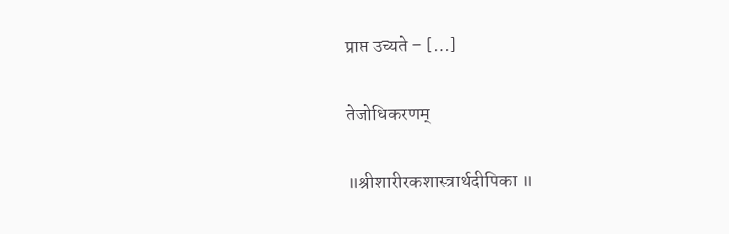प्राप्त उच्यते – […]

तेजोधिकरणम्

॥श्रीशारीरकशास्त्रार्थदीपिका ॥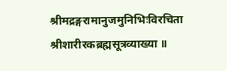श्रीमद्रङ्गरामानुजमुनिभिःविरचिता श्रीशारीरकब्रह्मसूत्रव्याख्या ॥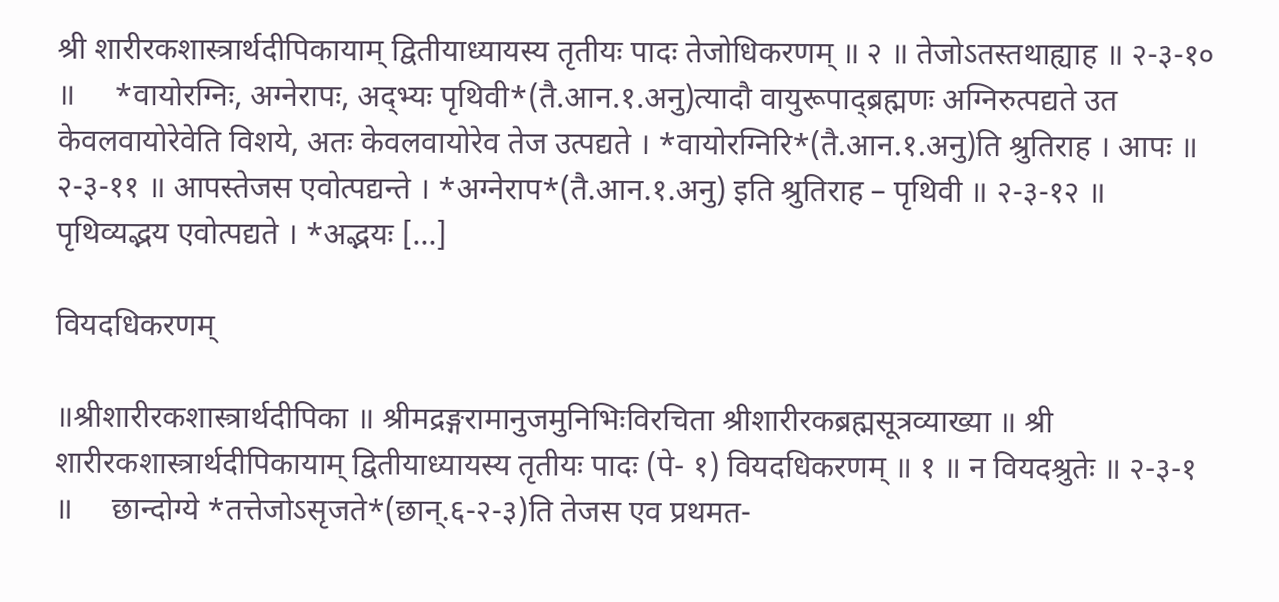श्री शारीरकशास्त्रार्थदीपिकायाम् द्वितीयाध्यायस्य तृतीयः पादः तेजोधिकरणम् ॥ २ ॥ तेजोऽतस्तथाह्याह ॥ २-३-१० ॥     *वायोरग्निः, अग्नेरापः, अद्भ्यः पृथिवी*(तै.आन.१.अनु)त्यादौ वायुरूपाद्ब्रह्मणः अग्निरुत्पद्यते उत केवलवायोरेवेति विशये, अतः केवलवायोरेव तेज उत्पद्यते । *वायोरग्निरि*(तै.आन.१.अनु)ति श्रुतिराह । आपः ॥ २-३-११ ॥ आपस्तेजस एवोत्पद्यन्ते । *अग्नेराप*(तै.आन.१.अनु) इति श्रुतिराह – पृथिवी ॥ २-३-१२ ॥ पृथिव्यद्भय एवोत्पद्यते । *अद्भयः […]

वियदधिकरणम्

॥श्रीशारीरकशास्त्रार्थदीपिका ॥ श्रीमद्रङ्गरामानुजमुनिभिःविरचिता श्रीशारीरकब्रह्मसूत्रव्याख्या ॥ श्री शारीरकशास्त्रार्थदीपिकायाम् द्वितीयाध्यायस्य तृतीयः पादः (पे- १) वियदधिकरणम् ॥ १ ॥ न वियदश्रुतेः ॥ २-३-१ ॥     छान्दोग्ये *तत्तेजोऽसृजते*(छान्.६-२-३)ति तेजस एव प्रथमत-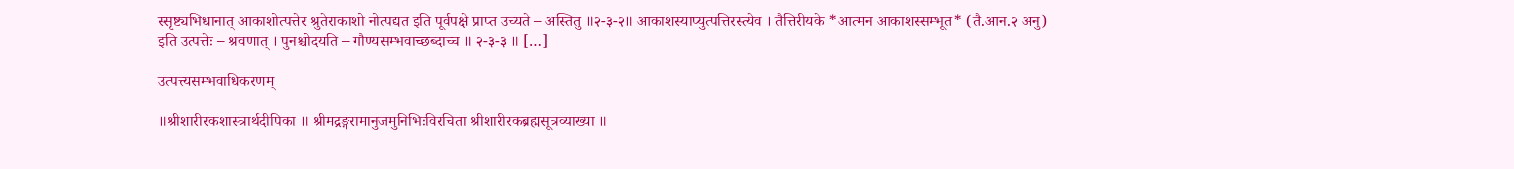स्सृष्ट्यभिधानात् आकाशोत्पत्तेर श्रुतेराकाशो नोत्पद्यत इति पूर्वपक्षे प्राप्त उच्यते – अस्तितु ॥२-३-२॥ आकाशस्याप्युत्पत्तिरस्त्येव । तैत्तिरीयके *आत्मन आकाशस्सम्भूत* (तै.आन.२ अनु)  इति उत्पत्तेः – श्रवणात् । पुनश्चोदयति – गौण्यसम्भवाच्छब्दाच्च ॥ २-३-३ ॥ […]

उत्पत्त्यसम्भवाधिकरणम्

॥श्रीशारीरकशास्त्रार्थदीपिका ॥ श्रीमद्रङ्गरामानुजमुनिभिःविरचिता श्रीशारीरकब्रह्मसूत्रव्याख्या ॥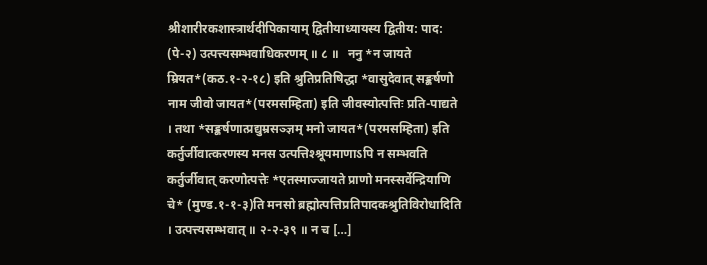श्रीशारीरकशास्त्रार्थदीपिकायाम् द्वितीयाध्यायस्य द्वितीय: पाद: (पे-२) उत्पत्त्यसम्भवाधिकरणम् ॥ ८ ॥   ननु *न जायते म्रियत*(कठ.१-२-१८) इति श्रुतिप्रतिषिद्धा *वासुदेवात् सङ्कर्षणो नाम जीवो जायत*(परमसम्हिता) इति जीवस्योत्पत्तिः प्रति-पाद्यते । तथा *सङ्कर्षणात्प्रद्युम्रसञ्ज्ञम् मनो जायत*(परमसम्हिता) इति कर्तुर्जीवात्करणस्य मनस उत्पत्तिश्श्रूयमाणाऽपि न सम्भवति कर्तुर्जीवात् करणोत्पत्तेः *एतस्माज्जायते प्राणो मनस्सर्वेन्द्रियाणि चे* (मुण्ड.१-१-३)ति मनसो ब्रह्मोत्पत्तिप्रतिपादकश्रुतिविरोधादिति । उत्पत्त्यसम्भवात् ॥ २-२-३९ ॥ न च […]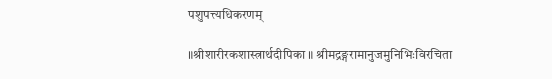पशुपत्त्यधिकरणम्

॥श्रीशारीरकशास्त्रार्थदीपिका ॥ श्रीमद्रङ्गरामानुजमुनिभिःविरचिता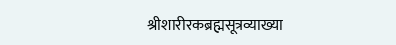श्रीशारीरकब्रह्मसूत्रव्याख्या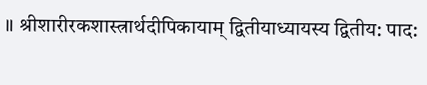॥ श्रीशारीरकशास्त्रार्थदीपिकायाम् द्वितीयाध्यायस्य द्वितीय: पाद: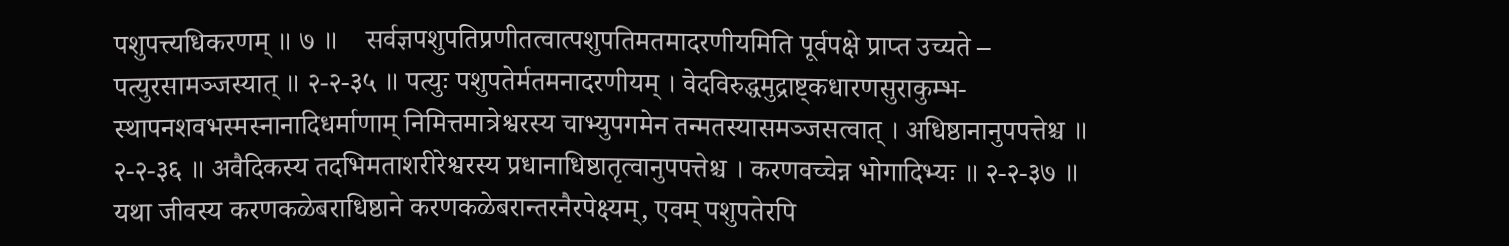पशुपत्त्यधिकरणम् ॥ ७ ॥    सर्वज्ञपशुपतिप्रणीतत्वात्पशुपतिमतमादरणीयमिति पूर्वपक्षे प्राप्त उच्यते – पत्युरसामञ्जस्यात् ॥ २-२-३५ ॥ पत्युः पशुपतेर्मतमनादरणीयम् । वेदविरुद्धमुद्राष्ट्कधारणसुराकुम्भ-स्थापनशवभस्मस्नानादिधर्माणाम् निमित्तमात्रेश्वरस्य चाभ्युपगमेन तन्मतस्यासमञ्जसत्वात् । अधिष्ठानानुपपत्तेश्च ॥ २-२-३६ ॥ अवैदिकस्य तदभिमताशरीरेश्वरस्य प्रधानाधिष्ठातृत्वानुपपत्तेश्च । करणवच्चेन्न भोगादिभ्यः ॥ २-२-३७ ॥ यथा जीवस्य करणकळेबराधिष्ठाने करणकळेबरान्तरनैरपेक्ष्यम्, एवम् पशुपतेरपि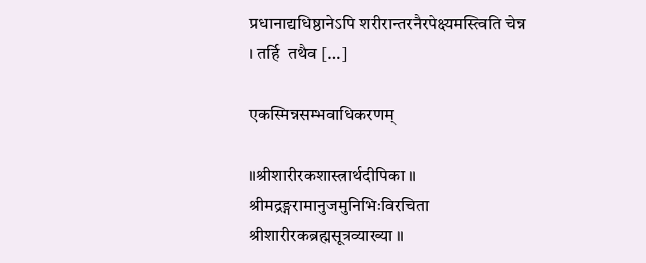प्रधानाद्यधिष्ठानेऽपि शरीरान्तरनैरपेक्ष्यमस्त्विति चेन्न । तर्हि  तथैव […]

एकस्मिन्नसम्भवाधिकरणम्

॥श्रीशारीरकशास्त्रार्थदीपिका ॥ श्रीमद्रङ्गरामानुजमुनिभिःविरचिता श्रीशारीरकब्रह्मसूत्रव्याख्या ॥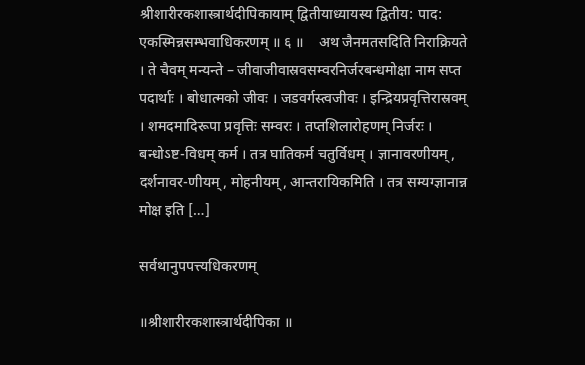श्रीशारीरकशास्त्रार्थदीपिकायाम् द्वितीयाध्यायस्य द्वितीय: पाद: एकस्मिन्नसम्भवाधिकरणम् ॥ ६ ॥    अथ जैनमतसदिति निराक्रियते । ते चैवम् मन्यन्ते – जीवाजीवास्रवसम्वरनिर्जरबन्धमोक्षा नाम सप्त पदार्थाः । बोधात्मको जीवः । जडवर्गस्त्वजीवः । इन्द्रियप्रवृत्तिरास्रवम् । शमदमादिरूपा प्रवृत्तिः सम्वरः । तप्तशिलारोहणम् निर्जरः । बन्धोऽष्ट-विधम् कर्म । तत्र घातिकर्म चतुर्विधम् । ज्ञानावरणीयम्, दर्शनावर-णीयम्, मोहनीयम्, आन्तरायिकमिति । तत्र सम्यग्ज्ञानान्न मोक्ष इति […]

सर्वथानुपपत्त्यधिकरणम्

॥श्रीशारीरकशास्त्रार्थदीपिका ॥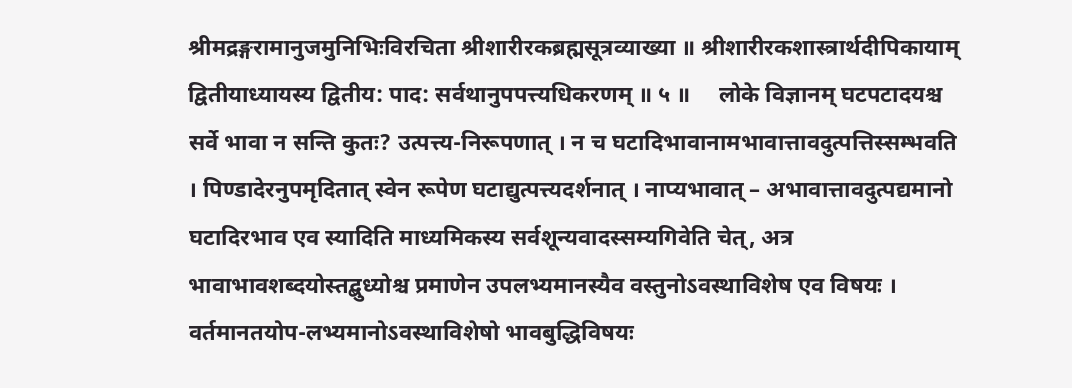श्रीमद्रङ्गरामानुजमुनिभिःविरचिता श्रीशारीरकब्रह्मसूत्रव्याख्या ॥ श्रीशारीरकशास्त्रार्थदीपिकायाम् द्वितीयाध्यायस्य द्वितीय: पाद: सर्वथानुपपत्त्यधिकरणम् ॥ ५ ॥     लोके विज्ञानम् घटपटादयश्च सर्वे भावा न सन्ति कुतः? उत्पत्त्य-निरूपणात् । न च घटादिभावानामभावात्तावदुत्पत्तिस्सम्भवति । पिण्डादेरनुपमृदितात् स्वेन रूपेण घटाद्युत्पत्त्यदर्शनात् । नाप्यभावात् – अभावात्तावदुत्पद्यमानो घटादिरभाव एव स्यादिति माध्यमिकस्य सर्वशून्यवादस्सम्यगिवेति चेत्, अत्र भावाभावशब्दयोस्तद्बुध्योश्च प्रमाणेन उपलभ्यमानस्यैव वस्तुनोऽवस्थाविशेष एव विषयः । वर्तमानतयोप-लभ्यमानोऽवस्थाविशेषो भावबुद्धिविषयः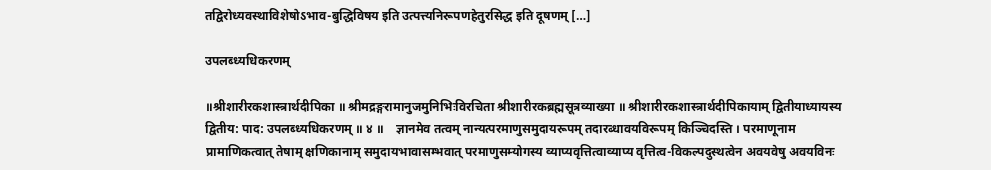तद्विरोध्यवस्थाविशेषोऽभाव-बुद्धिविषय इति उत्पत्त्यनिरूपणहेतुरसिद्ध इति दूषणम् […]

उपलब्ध्यधिकरणम्

॥श्रीशारीरकशास्त्रार्थदीपिका ॥ श्रीमद्रङ्गरामानुजमुनिभिःविरचिता श्रीशारीरकब्रह्मसूत्रव्याख्या ॥ श्रीशारीरकशास्त्रार्थदीपिकायाम् द्वितीयाध्यायस्य द्वितीय: पाद: उपलब्ध्यधिकरणम् ॥ ४ ॥    ज्ञानमेव तत्वम् नान्यत्परमाणुसमुदायरूपम् तदारब्धावयविरूपम् किञ्चिदस्ति । परमाणूनाम प्रामाणिकत्वात् तेषाम् क्षणिकानाम् समुदायभावासम्भवात् परमाणुसम्योगस्य व्याप्यवृत्तित्वाव्याप्य वृत्तित्व-विकल्पदुस्थत्वेन अवयवेषु अवयविनः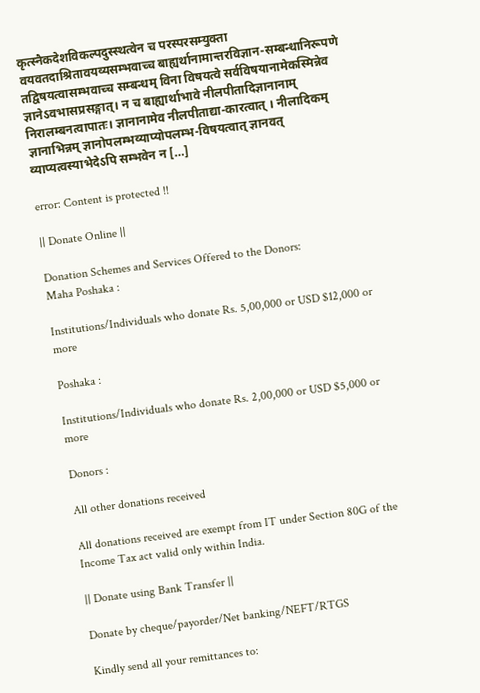कृत्स्नैकदेशविकल्पदुस्स्थत्वेन च परस्परसम्युक्ता वयवतदाश्रितावयव्यसम्भवाच्च बाह्यर्थानामान्तरविज्ञान-सम्बन्धानिरूपणे तद्विषयत्वासम्भवाच्च सम्बन्धम् विना विषयत्वे सर्वविषयानामेकस्मिन्नेव ज्ञानेऽवभासप्रसङ्गात्। न च बाह्यार्थाभावे नीलपीतादिज्ञानानाम् निरालम्बनत्वापातः। ज्ञानानामेव नीलपीताद्या-कारत्वात् । नीलादिकम् ज्ञानाभिन्नम् ज्ञानोपलम्भव्याप्योपलम्भ-विषयत्वात् ज्ञानवत् व्याप्यत्वस्याभेदेऽपि सम्भवेन न […]

error: Content is protected !!

|| Donate Online ||

Donation Schemes and Services Offered to the Donors:
Maha Poshaka :

Institutions/Individuals who donate Rs. 5,00,000 or USD $12,000 or more

Poshaka :

Institutions/Individuals who donate Rs. 2,00,000 or USD $5,000 or more

Donors :

All other donations received

All donations received are exempt from IT under Section 80G of the Income Tax act valid only within India.

|| Donate using Bank Transfer ||

Donate by cheque/payorder/Net banking/NEFT/RTGS

Kindly send all your remittances to: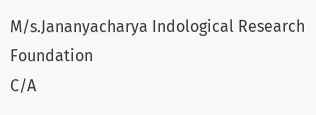M/s.Jananyacharya Indological Research Foundation
C/A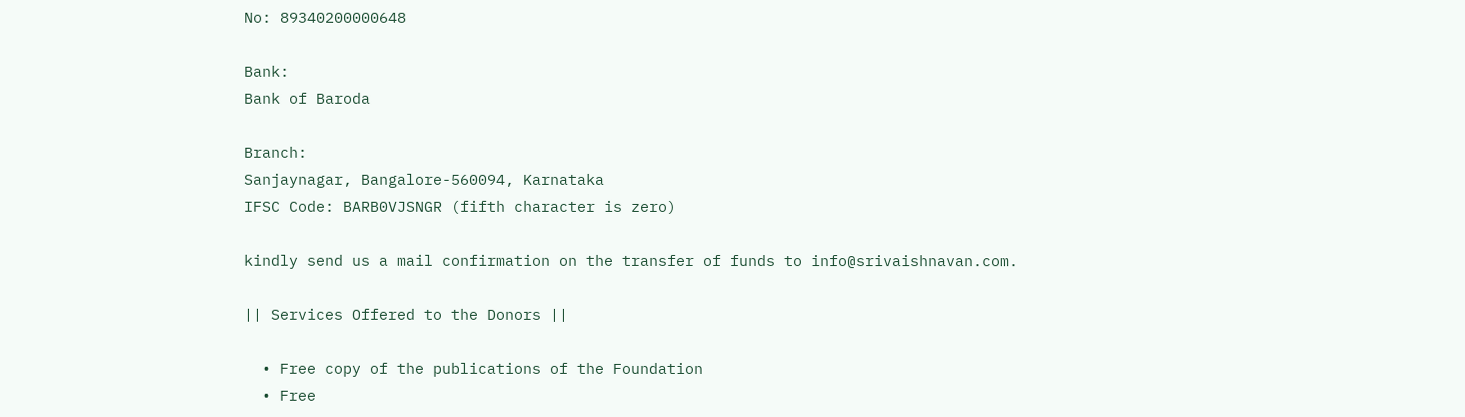No: 89340200000648

Bank:
Bank of Baroda

Branch:
Sanjaynagar, Bangalore-560094, Karnataka
IFSC Code: BARB0VJSNGR (fifth character is zero)

kindly send us a mail confirmation on the transfer of funds to info@srivaishnavan.com.

|| Services Offered to the Donors ||

  • Free copy of the publications of the Foundation
  • Free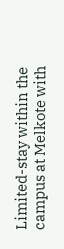Limited-stay within the campus at Melkote with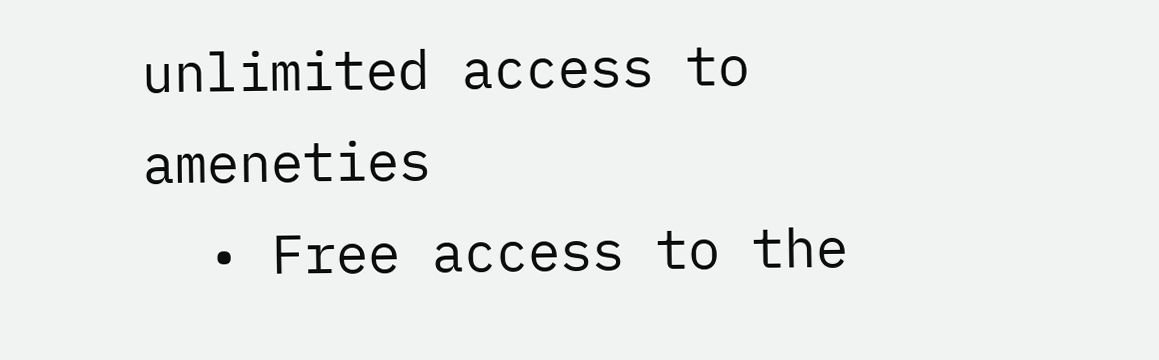unlimited access to ameneties
  • Free access to the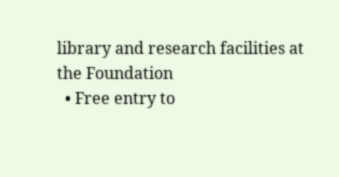library and research facilities at the Foundation
  • Free entry to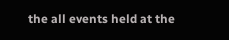the all events held at the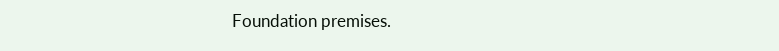Foundation premises.